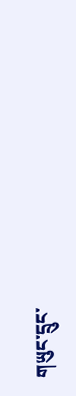གཡུང་དྲུང་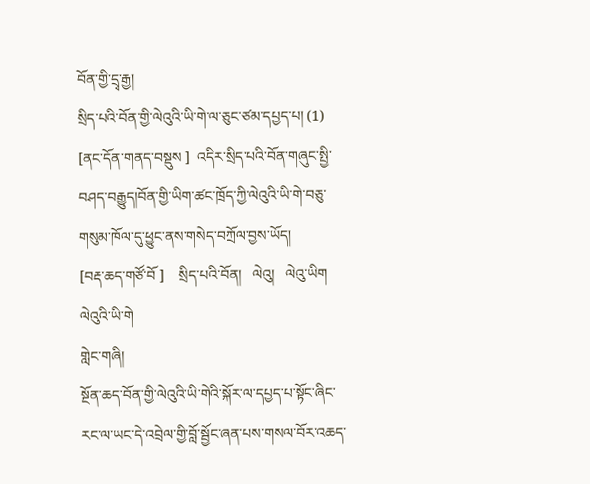བོན་གྱི་དྲྭ་རྒྱ།
སྲིད་པའི་བོན་གྱི་ལེའུའི་ཡི་གེ་ལ་ཅུང་ཙམ་དཔྱད་པ། (1)
[ནང་དོན་གནད་བསྡུས ]  འདིར་སྲིད་པའི་བོན་གཞུང་སྤྱི་བཤད་བརྒྱུད།བོན་གྱི་ཡིག་ཚང་ཁྲོད་ཀྱི་ལེའུའི་ཡི་གེ་བཅུ་གསུམ་ཁོལ་དུ་ཕྱུང་ནས་གསེད་བཀྲོལ་བྱས་ཡོད།
[བརྡ་ཆད་གཙོ་བོ ]    སྲིད་པའི་བོན།   ལེའུ།   ལེའུ་ཡིག    ལེའུའི་ཡི་གེ
གླེང་གཞི།
སྔོན་ཆད་བོན་གྱི་ལེའུའི་ཡི་གེའི་སྐོར་ལ་དཔྱད་པ་སྟོང་ཞིང་རང་ལ་ཡང་དེ་འབྲེལ་གྱི་བློ་སྦྱོང་ཞན་པས་གསལ་བོར་འཆད་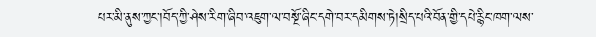པར་མི་ནུས་ཀྱང་།བོད་ཀྱི་ཤེས་རིག་ཞིབ་འཇུག་ལ་བསྔོ་ཞིང་དགེ་བར་དམིགས་ཏེ།སྲིད་པའི་བོན་གྱི་དཔེ་རྙིང་ཁག་ལས་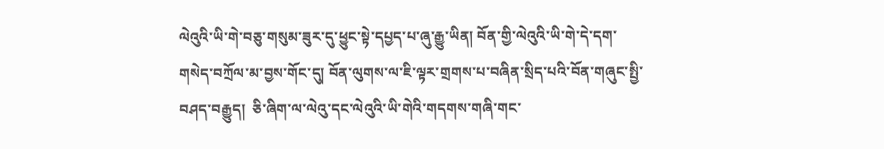ལེའུའི་ཡི་གེ་བཅུ་གསུམ་ཟུར་དུ་ཕྱུང་སྟེ་དཔྱད་པ་ཞུ་རྒྱུ་ཡིན། བོན་གྱི་ལེའུའི་ཡི་གེ་དེ་དག་གསེད་བཀྲོལ་མ་བྱས་གོང་དུ། བོན་ལུགས་ལ་ཇི་ལྟར་གྲགས་པ་བཞིན་སྲིད་པའི་བོན་གཞུང་སྤྱི་བཤད་བརྒྱུད།  ཅི་ཞིག་ལ་ལེའུ་དང་ལེའུའི་ཡི་གེའི་གདགས་གཞི་གང་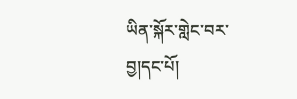ཡིན་སྐོར་གླེང་བར་བྱ།དང་པོ།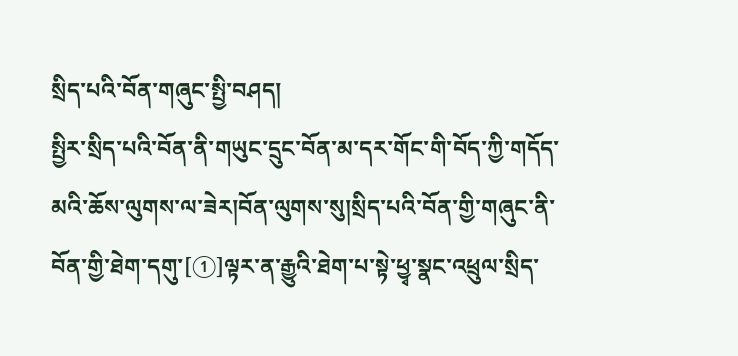སྲིད་པའི་བོན་གཞུང་སྤྱི་བཤད།
སྤྱིར་སྲིད་པའི་བོན་ནི་གཡུང་དྲུང་བོན་མ་དར་གོང་གི་བོད་ཀྱི་གདོད་མའི་ཆོས་ལུགས་ལ་ཟེར།བོན་ལུགས་སུ།སྲིད་པའི་བོན་གྱི་གཞུང་ནི་བོན་གྱི་ཐེག་དགུ་[①]ལྟར་ན་རྒྱུའི་ཐེག་པ་སྟེ་ཕྱྭ་སྣང་འཕྲུལ་སྲིད་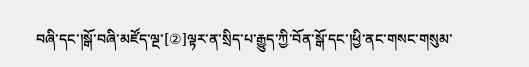བཞི་དང་།སྒོ་བཞི་མཛོད་ལྔ་[②]ལྟར་ན་སྲིད་པ་རྒྱུད་ཀྱི་བོན་སྒོ་དང་།ཕྱི་ནང་གསང་གསུམ་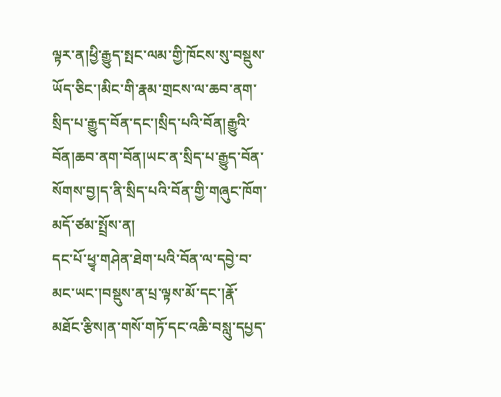ལྟར་ན།ཕྱི་རྒྱུད་སྤང་ལམ་གྱི་ཁོངས་སུ་བསྡུས་ཡོད་ཅིང་།མིང་གི་རྣམ་གྲངས་ལ་ཆབ་ནག་སྲིད་པ་རྒྱུད་བོན་དང་།སྲིད་པའི་བོན།རྒྱུའི་བོན།ཆབ་ནག་བོན།ཡང་ན་སྲིད་པ་རྒྱུད་བོན་སོགས་བྱ།ད་ནི་སྲིད་པའི་བོན་གྱི་གཞུང་ཁོག་མདོ་ཙམ་སྤྲོས་ན།
དང་པོ་ཕྱྭ་གཤེན་ཐེག་པའི་བོན་ལ་དབྱེ་བ་མང་ཡང་།བསྡུས་ན་པྲ་ལྟས་མོ་དང་།རྣོ་མཐོང་རྩིས།ན་གསོ་གཏོ་དང་འཆི་བསླུ་དཔྱད་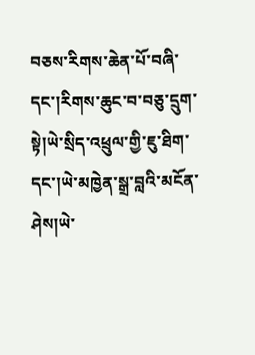བཅས་རིགས་ཆེན་པོ་བཞི་དང་།རིགས་ཆུང་བ་བཅུ་དྲུག་སྟེ།ཡེ་སྲིད་འཕྲུལ་གྱི་ཇུ་ཐིག་དང་།ཡེ་མཁྱེན་སྒྲ་བླའི་མངོན་ཤེས།ཡེ་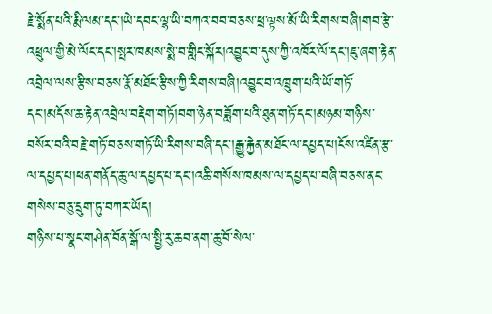རྗེ་སྨོན་པའི་རྨི་ལམ་དང་།ཡེ་དབང་ལྷ་ཡི་བཀའ་བབ་བཅས་ཕྲ་ལྟས་མོ་ཡི་རིགས་བཞི།གབ་རྩེ་འཕྲུལ་གྱི་མེ་ལོང་དང་།སྤར་ཁམས་སྨེ་བ་གླིང་སྐོར།འབྱུང་བ་དུས་ཀྱི་འཁོར་ལོ་དང་།ཇུ་ཞག་རྟེན་འབྲེལ་ལས་རྩིས་བཅས་རྣོ་མཐོང་རྩིས་ཀྱི་རིགས་བཞི།འབྱུང་བ་འཁྲུག་པའི་ཡོ་གཏོ་དང་།མདོས་ཆ་རྟེན་འབྲེལ་བརྡེག་གཏོ།བག་ཉེན་བཟློག་པའི་ཐུན་གཏོ་དང་།མཉམ་གཉིས་བསོར་བའི་བརྗེ་གཏོ་བཅས་གཏོ་ཡི་རིགས་བཞི་དང་།རྒྱུ་རྐྱེན་མཐོང་ལ་དཔྱད་པ།ངོས་འཛིན་རྩ་ལ་དཔྱད་པ།ཕན་གནོད་ཆུ་ལ་དཔྱད་པ་དང་།འཆི་གསོས་ཁམས་ལ་དཔྱད་པ་བཞི་བཅས་ནང་གསེས་བཅུ་དྲུག་ཏུ་བཀར་ཡོད།
གཉིས་པ་སྣང་གཤེན་བོན་སྒོ་ལ་སྤྱི་རུ་ཆབ་ནག་ཆུ་བོ་སེལ་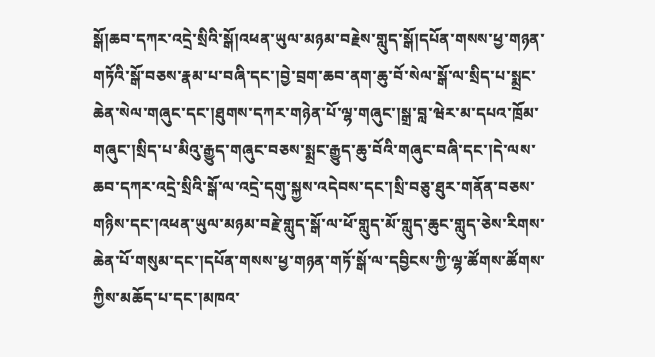སྒོ།ཆབ་དཀར་འདྲེ་སྲིའི་སྒོ།འཕན་ཡུལ་མཉམ་བརྗེས་གླུད་སྒོ།དཔོན་གསས་ཕྱ་གཉན་གཏོའི་སྒོ་བཅས་རྣམ་པ་བཞི་དང་།བྱེ་བྲག་ཆབ་ནག་ཆུ་བོ་སེལ་སྒོ་ལ་སྲིད་པ་སྨྲང་ཆེན་སེལ་གཞུང་དང་།ཐུགས་དཀར་གཉེན་པོ་ལྷ་གཞུང་།སྒྲ་བླ་ཝེར་མ་དཔའ་ཁྲོམ་གཞུང་།སྲིད་པ་མིའུ་རྒྱུད་གཞུང་བཅས་སྨྲང་རྒྱུད་ཆུ་བོའི་གཞུང་བཞི་དང་།དེ་ལས་ཆབ་དཀར་འདྲེ་སྲིའི་སྒོ་ལ་འདྲེ་དགུ་སྐྱས་འདེབས་དང་།སྲི་བཅུ་ཐུར་གནོན་བཅས་གཉིས་དང་།འཕན་ཡུལ་མཉམ་བརྗེ་གླུད་སྒོ་ལ་ཕོ་གླུད་མོ་གླུད་ཆུང་གླུད་ཅེས་རིགས་ཆེན་པོ་གསུམ་དང་།དཔོན་གསས་ཕྱ་གཉན་གཏོ་སྒོ་ལ་དབྱིངས་ཀྱི་ལྷ་ཚོགས་ཚོགས་ཀྱིས་མཆོད་པ་དང་།མཁའ་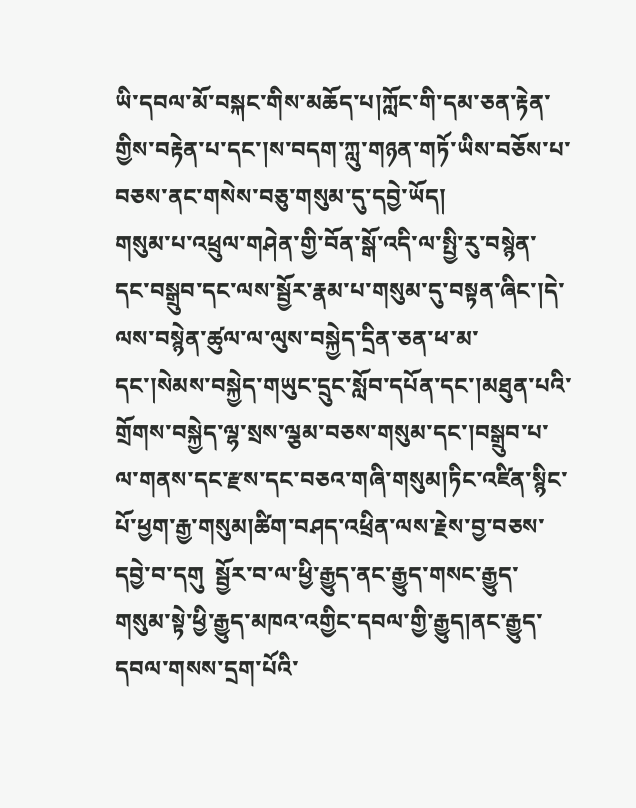ཡི་དབལ་མོ་བསྐང་གིས་མཆོད་པ།ཀློང་གི་དམ་ཅན་རྟེན་གྱིས་བརྟེན་པ་དང་།ས་བདག་ཀླུ་གཉན་གཏོ་ཡིས་བཅོས་པ་བཅས་ནང་གསེས་བཅུ་གསུམ་དུ་དབྱེ་ཡོད།
གསུམ་པ་འཕྲུལ་གཤེན་གྱི་བོན་སྒོ་འདི་ལ་སྤྱི་རུ་བསྙེན་དང་བསྒྲུབ་དང་ལས་སྦྱོར་རྣམ་པ་གསུམ་དུ་བསྟན་ཞིང་།དེ་ལས་བསྙེན་ཚུལ་ལ་ལུས་བསྐྱེད་དྲིན་ཅན་ཕ་མ་དང་།སེམས་བསྐྱེད་གཡུང་དྲུང་སློབ་དཔོན་དང་།མཐུན་པའི་གྲོགས་བསྐྱེད་ལྷ་སྲས་ལྕམ་བཅས་གསུམ་དང་།བསྒྲུབ་པ་ལ་གནས་དང་རྫས་དང་བཅའ་གཞི་གསུམ།ཏིང་འཛིན་སྙིང་པོ་ཕྱག་རྒྱ་གསུམ།ཚིག་བཤད་འཕྲིན་ལས་རྗེས་བྱ་བཅས་དབྱེ་བ་དགུ  སྦྱོར་བ་ལ་ཕྱི་རྒྱུད་ནང་རྒྱུད་གསང་རྒྱུད་གསུམ་སྟེ་ཕྱི་རྒྱུད་མཁའ་འགྱིང་དབལ་གྱི་རྒྱུད།ནང་རྒྱུད་དབལ་གསས་དྲག་པོའི་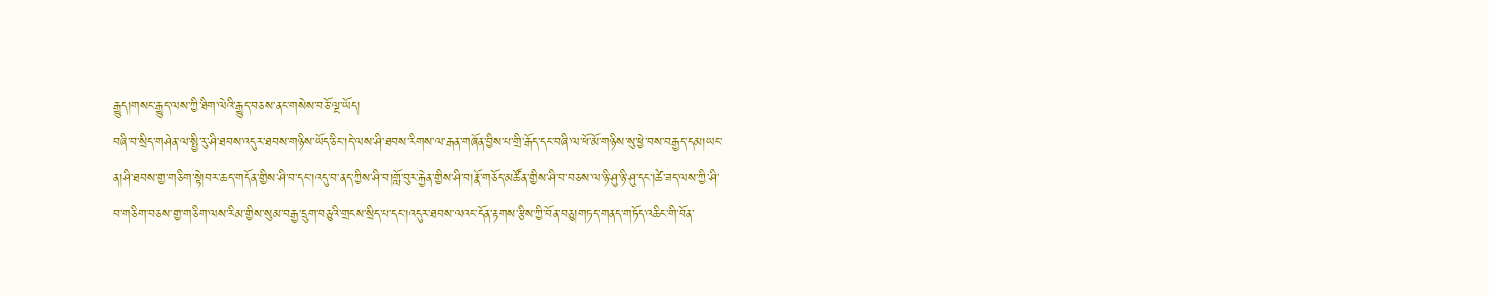རྒྱུད།གསང་རྒྱུད་ལས་ཀྱི་ཐིག་ལེའི་རྒྱུད་བཅས་ནང་གསེས་བཅོ་ལྔ་ཡོད།
བཞི་བ་སྲིད་གཤེན་ལ་སྤྱི་རུ་ཤི་ཐབས་འདུར་ཐབས་གཉིས་ཡོད་ཅིང་།དེ་ལས་ཤི་ཐབས་རིགས་ལ་རྒན་གཞོན་བྱིས་པ་གྲི་རྒོད་དང་བཞི་ལ་ཕོ་མོ་གཉིས་སུ་ཕྱེ་བས་བརྒྱད་དམ།ཡང་ན།ཤི་ཐབས་གྱ་གཅིག་སྟེ།བར་ཆད་གདོན་གྱིས་ཤི་བ་དང་།འདུ་བ་ནད་ཀྱིས་ཤི་བ།གློ་བུར་རྐྱེན་གྱིས་ཤི་བ།རྣོ་གཅོད་མཚོན་གྱིས་ཤི་བ་བཅས་ལ་ཉི་ཤུ་ཉི་ཤུ་དང་།ཚེ་ཟད་ལས་ཀྱི་ཤི་བ་གཅིག་བཅས་གྱ་གཅིག་ལས་རིམ་གྱིས་སུམ་བརྒྱ་དྲུག་བཅུའི་གྲངས་སྲིད་པ་དང་།འདུར་ཐབས་ལའང་དོན་རྟགས་རྩིས་ཀྱི་བོན་བཅུ།གཏད་གནད་གཏོད་འཆིང་གི་བོན་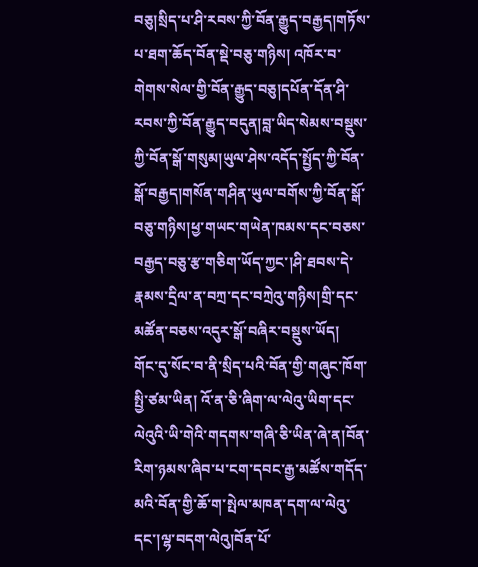བཅུ།སྲིད་པ་ཤི་རབས་ཀྱི་བོན་རྒྱུད་བརྒྱད།གཏོས་པ་ཐག་ཆོད་བོན་སྡེ་བཅུ་གཉིས། འཁོར་བ་གེགས་སེལ་གྱི་བོན་རྒྱུད་བཅུ།དཔོན་དོན་ཤི་རབས་ཀྱི་བོན་རྒྱུད་བདུན།བླ་ཡིད་སེམས་བསྡུས་ཀྱི་བོན་སྒོ་གསུམ།ཡུལ་ཤེས་འདོད་སྤྱོད་ཀྱི་བོན་སྒོ་བརྒྱད།གསོན་གཤིན་ཡུལ་བགོས་ཀྱི་བོན་སྒོ་བཅུ་གཉིས།ཕྱ་གཡང་གཡེན་ཁམས་དང་བཅས་བརྒྱད་བཅུ་རྩ་གཅིག་ཡོད་ཀྱང་།ཤི་ཐབས་དེ་རྣམས་དྲིལ་ན་བཀྲ་དང་བཀྲེའུ་གཉིས།གྲི་དང་མཚོན་བཅས་འདུར་སྒོ་བཞིར་བསྡུས་ཡོད།
གོང་དུ་སོང་བ་ནི་སྲིད་པའི་བོན་གྱི་གཞུང་ཁོག་སྤྱི་ཙམ་ཡིན། འོ་ན་ཅི་ཞིག་ལ་ལེའུ་ཡིག་དང་ལེའུའི་ཡི་གེའི་གདགས་གཞི་ཅི་ཡིན་ཞེ་ན།བོན་རིག་ཉམས་ཞིབ་པ་ངག་དབང་རྒྱ་མཚོས་གདོད་མའི་བོན་གྱི་ཆོ་ག་སྤེལ་མཁན་དག་ལ་ལེའུ་དང་།ལྷ་བདག་ལེའུ།བོན་པོ་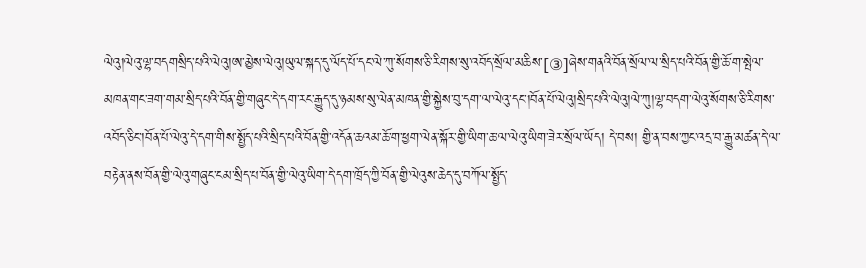ལེའུ།ལེའུ་ལྷ་བདགསྲིད་པའི་ལེའུ།ཨ་མྱེས་ལེའུ།ཡུལ་སྐད་དུ་ལོད་པོ་དང་ལེ་ཀུ་སོགས་ཅི་རིགས་སུ་འབོད་སྲོལ་མཆིས་[③]ཞེས་གནའི་བོན་སྲོལ་ལ་སྲིད་པའི་བོན་གྱི་ཆོ་ག་སྤེལ་མཁན་གང་ཟག་གམ་སྲིད་པའི་བོན་གྱི་གཞུང་དེ་དག་རང་རྒྱུད་དུ་ཉམས་སུ་ལེན་མཁན་གྱི་སྐྱེས་བུ་དག་ལ་ལེའུ་དང་།བོན་པོ་ལེའུ།སྲིད་པའི་ལེའུ།ལེ་ཀུ།ལྷ་བདག་ལེའུ་སོགས་ཅི་རིགས་འབོད་ཅིང་།བོན་པོ་ལེའུ་དེ་དག་གིས་སྤྱོད་པའི་སྲིད་པའི་བོན་གྱི་འདོན་ཆའམ་ཆོ་ག་ཕྱག་ལེན་སྐོར་གྱི་ཡིག་ཆ་ལ་ལེའུ་ཡིག་ཟེར་སྲོལ་ཡོད། དེ་བས། གྱི་ན་བས་ཀྱང་འདྲ་བ་རྒྱུ་མཚན་དེ་ལ་བརྟེན་ནས་བོན་གྱི་ལེའུ་གཞུང་ངམ་སྲིད་པ་བོན་གྱི་ལེའུ་ཡིག་དེ་དག་ཁྲོད་ཀྱི་བོན་གྱི་ལེའུས་ཆེད་དུ་བཀོལ་སྤྱོད་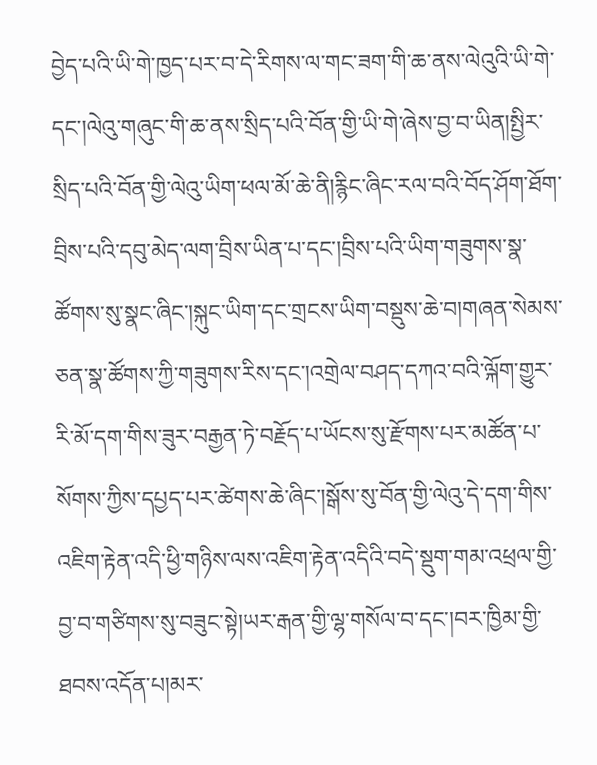བྱེད་པའི་ཡི་གེ་ཁྱད་པར་བ་དེ་རིགས་ལ་གང་ཟག་གི་ཆ་ནས་ལེའུའི་ཡི་གེ་དང་།ལེའུ་གཞུང་གི་ཆ་ནས་སྲིད་པའི་བོན་གྱི་ཡི་གེ་ཞེས་བྱ་བ་ཡིན།སྤྱིར་སྲིད་པའི་བོན་གྱི་ལེའུ་ཡིག་ཕལ་མོ་ཆེ་ནི།རྙིང་ཞིང་རལ་བའི་བོད་ཤོག་ཐོག་བྲིས་པའི་དབུ་མེད་ལག་བྲིས་ཡིན་པ་དང་།བྲིས་པའི་ཡིག་གཟུགས་སྣ་ཚོགས་སུ་སྣང་ཞིང་།སྐུང་ཡིག་དང་གྲངས་ཡིག་བསྡུས་ཆེ་བ།གཞན་སེམས་ཅན་སྣ་ཚོགས་ཀྱི་གཟུགས་རིས་དང་།འགྲེལ་བཤད་དཀའ་བའི་ལྐོག་གྱུར་རི་མོ་དག་གིས་ཟུར་བརྒྱན་ཏེ་བརྗོད་པ་ཡོངས་སུ་རྫོགས་པར་མཚོན་པ་སོགས་ཀྱིས་དཔྱད་པར་ཚེགས་ཆེ་ཞིང་།སྒོས་སུ་བོན་གྱི་ལེའུ་དེ་དག་གིས་འཇིག་རྟེན་འདི་ཕྱི་གཉིས་ལས་འཇིག་རྟེན་འདིའི་བདེ་སྡུག་གམ་འཕྲལ་གྱི་བྱ་བ་གཙིགས་སུ་བཟུང་སྟེ།ཡར་རྒན་གྱི་ལྷ་གསོལ་བ་དང་།བར་ཁྱིམ་གྱི་ཐབས་འདོན་པ།མར་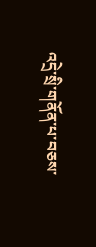འདྲེ་སྲི་གནོན་པ་བཅས་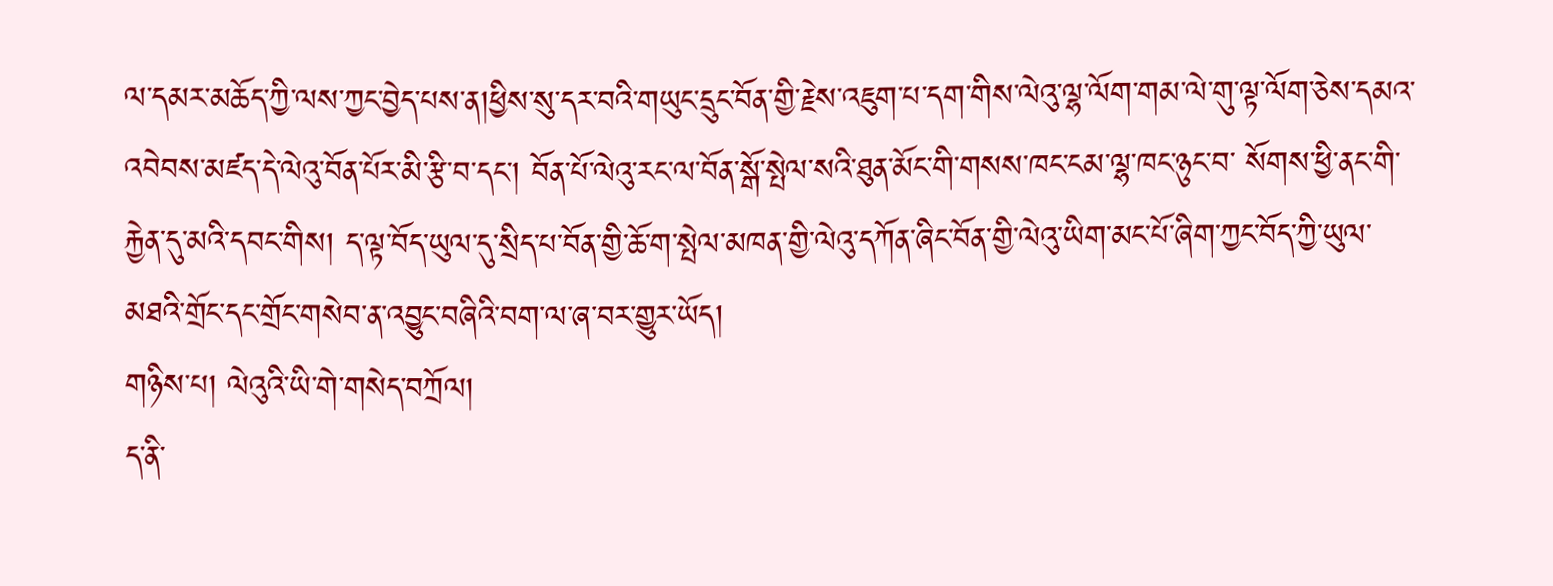ལ་དམར་མཆོད་ཀྱི་ལས་ཀྱང་བྱེད་པས་ན།ཕྱིས་སུ་དར་བའི་གཡུང་དྲུང་བོན་གྱི་རྗེས་འཇུག་པ་དག་གིས་ལེའུ་ལྷ་ལོག་གམ་ལེ་གུ་ལྟ་ལོག་ཅེས་དམའ་འབེབས་མཛད་དེ་ལེའུ་བོན་པོར་མི་རྩི་བ་དང་། བོན་པོ་ལེའུ་རང་ལ་བོན་སྒོ་སྤེལ་སའི་ཐུན་མོང་གི་གསས་ཁང་ངམ་ལྷ་ཁང་ཉུང་བ་ སོགས་ཕྱི་ནང་གི་རྐྱེན་དུ་མའི་དབང་གིས། ད་ལྟ་བོད་ཡུལ་དུ་སྲིད་པ་བོན་གྱི་ཆོ་ག་སྤེལ་མཁན་གྱི་ལེའུ་དཀོན་ཞིང་བོན་གྱི་ལེའུ་ཡིག་མང་པོ་ཞིག་ཀྱང་བོད་ཀྱི་ཡུལ་མཐའི་གྲོང་དང་གྲོང་གསེབ་ན་འབྱུང་བཞིའི་བག་ལ་ཞ་བར་གྱུར་ཡོད།
གཉིས་པ། ལེའུའི་ཡི་གེ་གསེད་བཀྲོལ།
ད་ནི་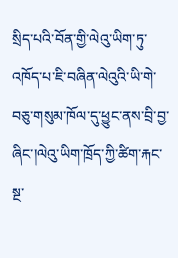སྲིད་པའི་བོན་གྱི་ལེའུ་ཡིག་ཏུ་འཁོད་པ་ཇི་བཞིན་ལེའུའི་ཡི་གེ་བཅུ་གསུམ་ཁོལ་དུ་ཕྱུང་ནས་བྲི་བྱ་ཞིང་།ལེའུ་ཡིག་ཁྲོད་ཀྱི་ཚིག་རྐང་སྔ་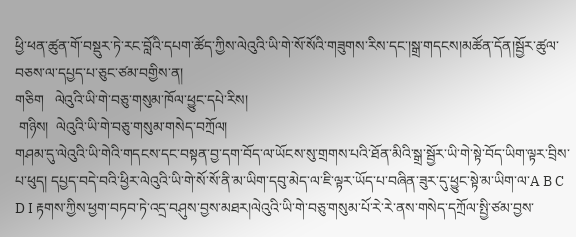ཕྱི་ཕན་ཚུན་གོ་བསྡུར་ཏེ་རང་བློའི་དཔག་ཚོད་ཀྱིས་ལེའུའི་ཡི་གེ་སོ་སོའི་གཟུགས་རིས་དང་།སྒྲ་གདངས།མཚོན་དོན།སྦྱོར་ཚུལ་བཅས་ལ་དཔྱད་པ་ཅུང་ཙམ་བགྱིས་ན།
གཅིག   ལེའུའི་ཡི་གེ་བཅུ་གསུམ་ཁོལ་ཕྱུང་དཔེ་རིས།
 གཉིས།  ལེའུའི་ཡི་གེ་བཅུ་གསུམ་གསེད་བཀྲོལ།
གཤམ་དུ་ལེའུའི་ཡི་གེའི་གདངས་དང་བསྟན་བྱ་དག་བོད་ལ་ཡོངས་སུ་གྲགས་པའི་ཐོན་མིའི་སྒྲ་སྦྱོར་ཡི་གེ་སྟེ་བོད་ཡིག་ལྟར་བྲིས་པ་ཕུད། དཔྱད་བདེ་བའི་ཕྱིར་ལེའུའི་ཡི་གེ་སོ་སོ་ནི་མ་ཡིག་དབུ་མེད་ལ་ཇི་ལྟར་ཡོད་པ་བཞིན་ཟུར་དུ་ཕྱུང་སྟེ་མ་ཡིག་ལ་A B C D I རྟགས་ཀྱིས་ཕྱག་བཏབ་ཏེ་འདྲ་བཤུས་བྱས་མཐར།ལེའུའི་ཡི་གེ་བཅུ་གསུམ་པོ་རེ་རེ་ནས་གསེད་དཀྲོལ་སྤྱི་ཙམ་བྱས་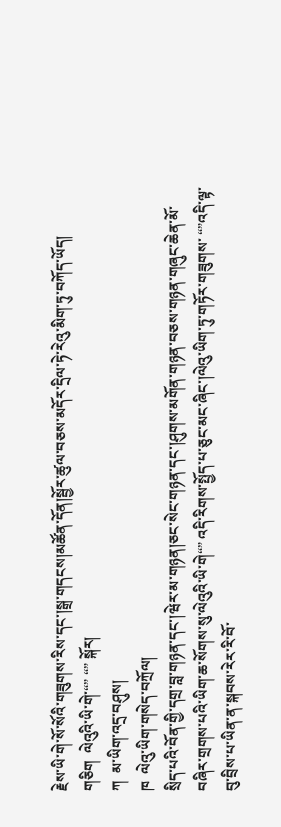རྗེས་ཡི་གེ་སོ་སོའི་གཟུགས་རིས་དང་།སྒྲ་གདངས།མཚོན་དོན།སྦྱོར་ཚུལ་བཅས་མདོར་དྲིལ་ཏེ་རེའུ་མིག་ཏུ་བཀོད་ཡོད།
གཅིག  ལེའུའི་ཡི་གེ་“” “” སྐོར།
ཀ  མ་ཡིག་འདྲ་བཤུས།
ཁ  ལེའུ་ཡིག་གསེད་བཀྲོལ།
སྲིད་པའི་བོན་གྱི་དགྲ་བླ་གཉན་དང་།ཝེར་མ་གཉན།ཅང་སེང་གཉན་དང་།ཤུགས་མགོན་གཉན་བཅས་གཉན་གཞུང་ཆེན་མོ་བཞིར་གྲགས་པའི་ཡིག་ཆ་སོགས་སུ་ལེའུའི་ཡི་གེ“” འདི་རིགས་སྤྱོད་པ་ཅུང་མང་ཞིང་།ལེའུ་ཡིག་ཏུ་གཏོར་གཟུགས་ “”འདི་ལྟ་བུ་བྲིས་པ་ཡིན་ན་སྐབས་རེར་རི་བོ་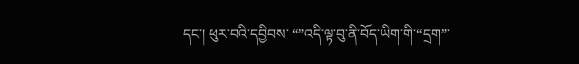དང་། ཕུར་བའི་དབྱིབས་ “”འདི་ལྟ་བུ་ནི་བོད་ཡིག་གི་“དྲག”་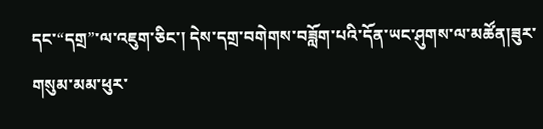དང་“དགྲ”་ལ་འཇུག་ཅིང་། དེས་དགྲ་བགེགས་བཟློག་པའི་དོན་ཡང་ཤུགས་ལ་མཚོན།ཟུར་གསུམ་མམ་ཕུར་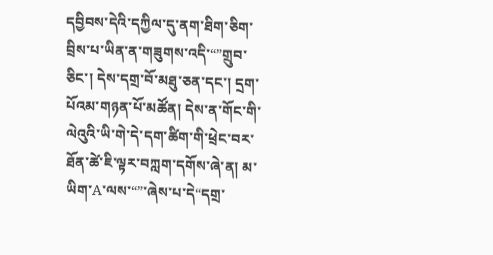དབྱིབས་དེའི་དཀྱིལ་དུ་ནག་ཐིག་ཅིག་བྲིས་པ་ཡིན་ན་གཟུགས་འདི་“”གྲུབ་ཅིང་། དེས་དགྲ་བོ་མཐུ་ཅན་དང་། དྲག་པོའམ་གཉན་པོ་མཚོན། དེས་ན་གོང་གི་ལེའུའི་ཡི་གེ་དེ་དག་ཚིག་གི་ཕྲེང་བར་ཐོན་ཚེ་ཇི་ལྟར་བཀླག་དགོས་ཞེ་ན། མ་ཡིག་A་ལས་“”་ཞེས་པ་དེ“དགྲ་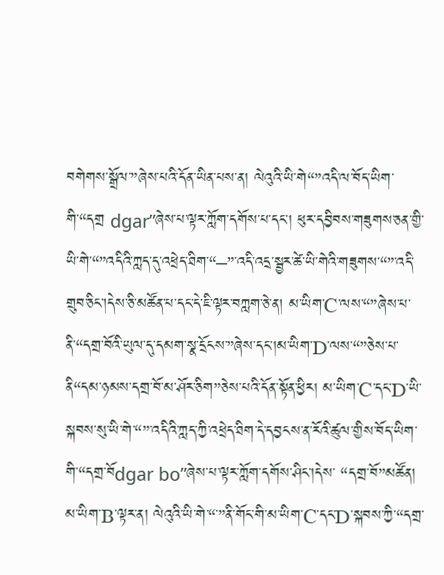བགེགས་སྒྲོལ་”ཞེས་པའི་དོན་ཡིན་པས་ན། ལེའུའི་ཡི་གེ“”འདི་ལ་བོད་ཡིག་གི་“དགྲ dgar”ཞེས་པ་ལྟར་ཀློག་དགོས་པ་དང་། ཕུར་དབྱིབས་གཟུགས་ཅན་གྱི་ཡི་གེ་“”འདིའི་ཀླད་དུ་འཕྲེད་ཐིག་“─”་འདི་འདྲ་སྦྱར་ཚེ་ཡི་གེའི་གཟུགས་“”་འདི་གྲུབ་ཅིང་།དེས་ཅི་མཚོན་པ་དང་དེ་ཇི་ལྟར་བཀླག་ཅེ་ན། མ་ཡིག་C་ལས་“”ཞེས་པ་ནི་“དགྲ་བོའི་ཡུལ་དུ་དམག་སྣ་དྲོངས་”ཞེས་དང་།མ་ཡིག་D་ལས་“”ཅེས་པ་ནི“དམ་ཉམས་དགྲ་བོ་མ་ཤོར་ཅིག”ཅེས་པའི་དོན་སྟོན་ཕྱིར། མ་ཡིག་C་དང་D་ཡི་སྐབས་སུ་ཡི་གེ་“”་འདིའི་ཀླད་ཀྱི་འཕྲེད་ཐིག་དེ་དབྱངས་ན་རོའི་ཚུལ་གྱིས་བོད་ཡིག་གི་“དགྲ་བོdgar bo”ཞེས་པ་ལྟར་ཀློག་དགོས་ཤིང་།དེས་ “དགྲ་བོ”མཚོན།  མ་ཡིག་B་ལྟར་ན། ལེའུའི་ཡི་གེ་“་”ནི་གོང་གི་མ་ཡིག་C་དང་D་སྐབས་ཀྱི་“དགྲ་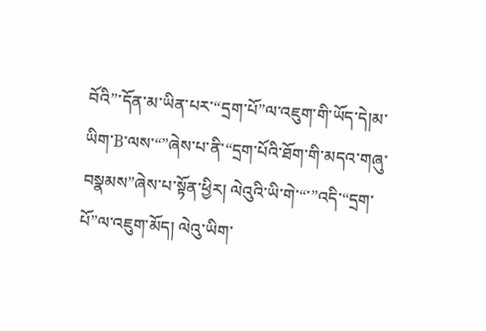བོའི”་དོན་མ་ཡིན་པར་“དྲག་པོ”ལ་འཇུག་གི་ཡོད་དེ།མ་ཡིག་B་ལས་“”ཞེས་པ་ནི་“དྲག་པོའི་ཐོག་གི་མདའ་གཞུ་བསྣམས”ཞེས་པ་སྟོན་ཕྱིར། ལེའུའི་ཡི་གེ་“་”འདི་“དྲག་པོ”ལ་འཇུག་མོད། ལེའུ་ཡིག་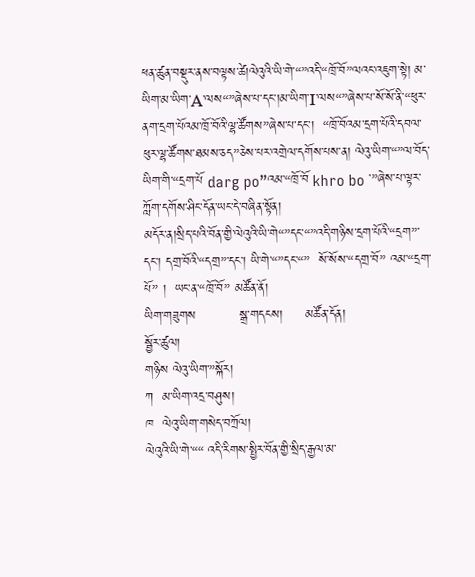ཕན་ཚུན་བསྡུར་ནས་བལྟས་ཚེ།ལེའུའི་ཡི་གེ་“”འདི་“ཁྲོ་བོ”ལའང་འཇུག་སྟེ། མ་ཡིག་མ་ཡིག་A་ལས“”ཞེས་པ་དང་།མ་ཡིག་I་ལས“”ཞེས་པ་སོ་སོ་ནི་“ཕུར་ནག་དྲག་པོའམ་ཁྲོ་བོའི་ལྷ་ཚོགས”ཞེས་པ་དང་།  “ཁྲོ་བོའམ་དྲག་པོའི་དབལ་ཕུར་ལྷ་ཚོགས་ཐམས་ཅད”ཅེས་པར་འགྲེལ་དགོས་པས་ན། ལེའུ་ཡིག་“”ལ་བོད་ཡིག་གི་“དྲག་པོ darg po”འམ་“ཁྲོ་བོ khro bo ་”ཞེས་པ་ལྟར་ཀློག་དགོས་ཤིང་དོན་ཡང་དེ་བཞིན་སྟོན།
མདོར་ན།སྲིད་པའི་བོན་གྱི་ལེའུའི་ཡི་གེ“”དང་“”འདི་གཉིས་དྲག་པོའི་“དྲག”་དང་། དགྲ་བོའི་“དགྲ”་དང་། ཡི་གེ་“”དང་“”  སོ་སོས་“དགྲ་བོ” འམ་“དྲག་པོ” །  ཡང་ན་“ཁྲོ་བོ” མཚོན་ནོ།
ཡིག་གཟུགས          སྒྲ་གདངས།     མཚོན་དོན།                              སྦྱོར་ཚུལ།
གཉིས ལེའུ་ཡིག་”སྐོར།
ཀ  མ་ཡིག་འདྲ་བཤུས།
ཁ  ལེའུ་ཡིག་གསེད་བཀྲོལ།
ལེའུའི་ཡི་གེ་““ འདི་རིགས་སྤྱིར་བོན་གྱི་སྲིད་རྒྱལ་མ་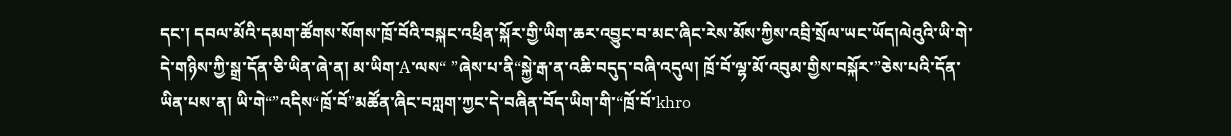དང་། དབལ་མོའི་དམག་ཚོགས་སོགས་ཁྲོ་བོའི་བསྐང་འཕྲིན་སྐོར་གྱི་ཡིག་ཆར་འབྱུང་བ་མང་ཞིང་རེས་མོས་ཀྱིས་འབྲི་སྲོལ་ཡང་ཡོད།ལེའུའི་ཡི་གེ་དེ་གཉིས་ཀྱི་སྒྲ་དོན་ཅི་ཡིན་ཞེ་ན། མ་ཡིག་A་ལས“ ”ཞེས་པ་ནི“སྐྱེ་རྒ་ན་འཆི་བདུད་བཞི་འདུལ། ཁྲོ་བོ་ལྷ་མོ་འབུམ་གྱིས་བསྐོར་”ཅེས་པའི་དོན་ཡིན་པས་ན། ཡི་གེ“”འདིས“ཁྲོ་བོ”མཚོན་ཞིང་བཀླག་ཀྱང་དེ་བཞིན་བོད་ཡིག་གི་“ཁྲོ་བོ་khro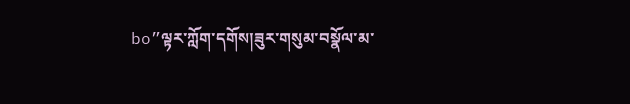bo”ལྟར་ཀློག་དགོས།ཟུར་གསུམ་བསྣོལ་མ་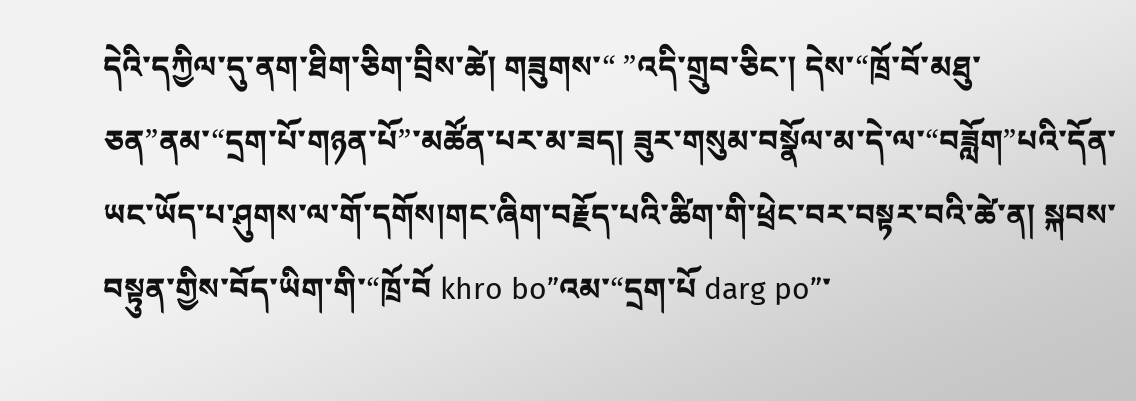དེའི་དཀྱིལ་དུ་ནག་ཐིག་ཅིག་བྲིས་ཚེ། གཟུགས་“ ”འདི་གྲུབ་ཅིང་། དེས་“ཁྲོ་བོ་མཐུ་ཅན”ནམ་“དྲག་པོ་གཉན་པོ”་མཚོན་པར་མ་ཟད། ཟུར་གསུམ་བསྣོལ་མ་དེ་ལ་“བཟློག”པའི་དོན་ཡང་ཡོད་པ་ཤུགས་ལ་གོ་དགོས།གང་ཞིག་བརྗོད་པའི་ཚིག་གི་ཕྲེང་བར་བསྟར་བའི་ཚེ་ན། སྐབས་བསྟུན་གྱིས་བོད་ཡིག་གི་“ཁྲོ་བོ khro bo”འམ་“དྲག་པོ darg po”་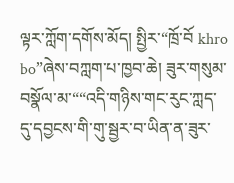ལྟར་ཀློག་དགོས་མོད། སྤྱིར་“ཁྲོ་བོ khro bo”ཞེས་བཀླག་པ་ཁྱབ་ཆེ། ཟུར་གསུམ་བསྣོལ་མ་““འདི་གཉིས་གང་རུང་ཀླད་དུ་དབྱངས་གི་གུ་སྦྱར་བ་ཡིན་ན་ཟུར་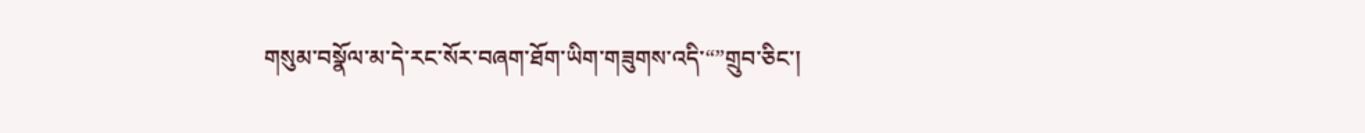གསུམ་བསྣོལ་མ་དེ་རང་སོར་བཞག་ཐོག་ཡིག་གཟུགས་འདི་“”གྲུབ་ཅིང་།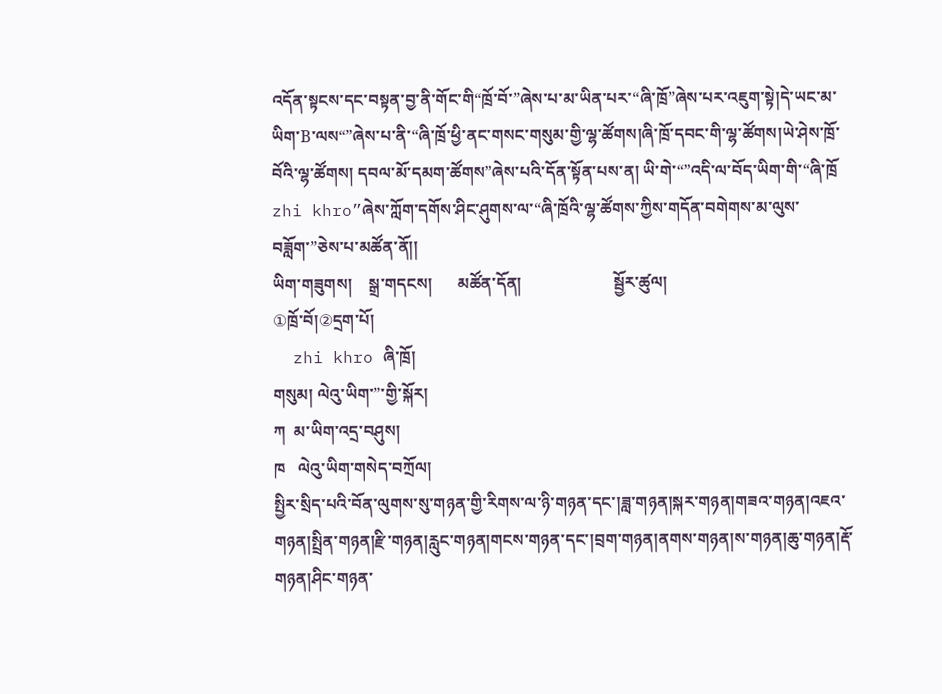འདོན་སྟངས་དང་བསྟན་བྱ་ནི་གོང་གི“ཁྲོ་བོ་”ཞེས་པ་མ་ཡིན་པར་“ཞི་ཁྲོ”ཞེས་པར་འཇུག་སྟེ།དེ་ཡང་མ་ཡིག་B་ལས“”ཞེས་པ་ནི་“ཞི་ཁྲོ་ཕྱི་ནང་གསང་གསུམ་གྱི་ལྷ་ཚོགས།ཞི་ཁྲོ་དབང་གི་ལྷ་ཚོགས།ཡེ་ཤེས་ཁྲོ་བོའི་ལྷ་ཚོགས། དབལ་མོ་དམག་ཚོགས”ཞེས་པའི་དོན་སྟོན་པས་ན། ཡི་གེ་“”འདི་ལ་བོད་ཡིག་གི་“ཞི་ཁྲོ zhi khro”ཞེས་ཀློག་དགོས་ཤིང་ཤུགས་ལ་“ཞི་ཁྲོའི་ལྷ་ཚོགས་ཀྱིས་གདོན་བགེགས་མ་ལུས་བཟློག་”ཅེས་པ་མཚོན་ནོ།།
ཡིག་གཟུགས།    སྒྲ་གདངས།      མཚོན་དོན།                      སྦྱོར་ཚུལ།
①ཁྲོ་བོ།②དྲག་པོ།
  zhi khro ཞི་ཁྲོ།
གསུམ། ལེའུ་ཡིག་”་གྱི་སྐོར།
ཀ  མ་ཡིག་འདྲ་བཤུས།
ཁ   ལེའུ་ཡིག་གསེད་བཀྲོལ།
སྤྱིར་སྲིད་པའི་བོན་ལུགས་སུ་གཉན་གྱི་རིགས་ལ་ཉི་གཉན་དང་།ཟླ་གཉན།སྐར་གཉན།གཟའ་གཉན།འཇའ་གཉན།སྤྲིན་གཉན།རྫི་གཉན།རླུང་གཉན།གངས་གཉན་དང་།བྲག་གཉན།ནགས་གཉན།ས་གཉན།ཆུ་གཉན།རྡོ་གཉན།ཤིང་གཉན་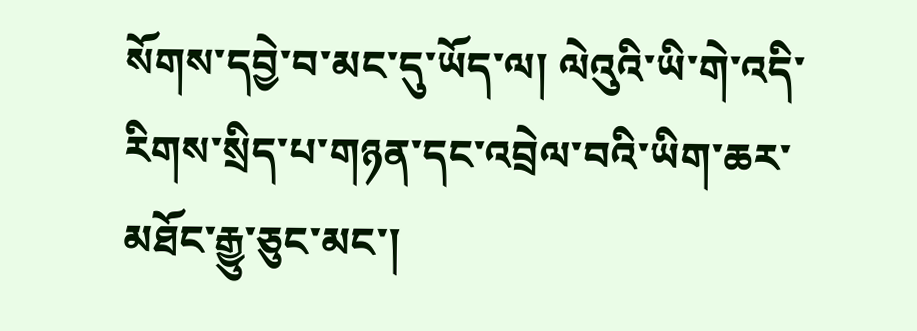སོགས་དབྱེ་བ་མང་དུ་ཡོད་ལ། ལེའུའི་ཡི་གེ་འདི་རིགས་སྲིད་པ་གཉན་དང་འབྲེལ་བའི་ཡིག་ཆར་མཐོང་རྒྱུ་ཅུང་མང་།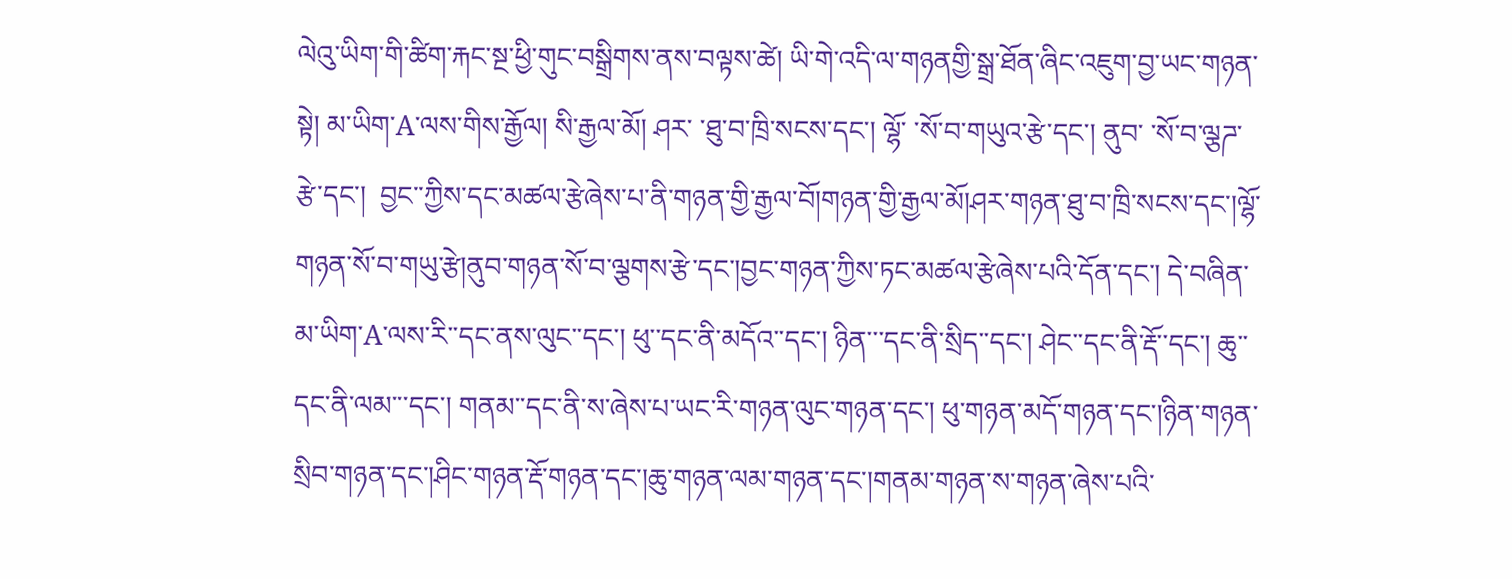ལེའུ་ཡིག་གི་ཚིག་རྐང་སྔ་ཕྱི་གུང་བསྒྲིགས་ནས་བལྟས་ཚེ། ཡི་གེ་འདི་ལ་གཉནགྱི་སྒྲ་ཐོན་ཞིང་འཇུག་བྱ་ཡང་གཉན་སྟེ། མ་ཡིག་A་ལས་གིས་རྒྱོལ། སི་རྒྱལ་མོ། ཤར་ ་ཐུ་བ་ཁྲི་སངས་དང་། ལྷོ་ ་སོ་བ་གཡུའ་རྩེ་དང་། ནུབ་ ་སོ་བ་ལྕཌ་རྩེ་དང་།  བྱང་་ཀྱིས་དང་མཚལ་རྩེཞེས་པ་ནི་གཉན་གྱི་རྒྱལ་བོ།གཉན་གྱི་རྒྱལ་མོ།ཤར་གཉན་ཐུ་བ་ཁྲི་སངས་དང་།ལྷོ་གཉན་སོ་བ་གཡུ་རྩེ།ནུབ་གཉན་སོ་བ་ལྕགས་རྩེ་དང་།བྱང་གཉན་ཀྱིས་ཏང་མཚལ་རྩེཞེས་པའི་དོན་དང་། དེ་བཞིན་མ་ཡིག་A་ལས་རི་་དང་ནས་ལུང་་དང་། ཕུ་་དང་ནི་མདོའ་་དང་། ཉིན་་་དང་ནི་སྲིད་་དང་། ཤེང་་དང་ནི་རྡོ་་དང་། ཆུ་་དང་ནི་ལམ་་་དང་། གནམ་་དང་ནི་ས་ཞེས་པ་ཡང་རི་གཉན་ལུང་གཉན་དང་། ཕུ་གཉན་མདོ་གཉན་དང་།ཉིན་གཉན་སྲིབ་གཉན་དང་།ཤིང་གཉན་རྡོ་གཉན་དང་།ཆུ་གཉན་ལམ་གཉན་དང་།གནམ་གཉན་ས་གཉན་ཞེས་པའི་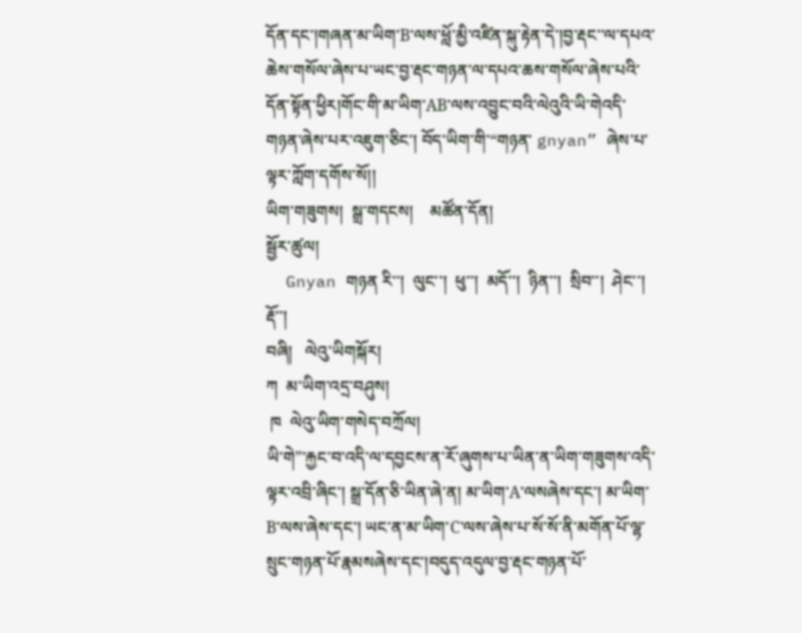དོན་དང་།གཞན་མ་ཡིག་B་ལས་ཕློ་མྱི་འཛིན་སྐུ་རྟེན་དེ་།བྱ་རྡང་་ལ་དཔའ་ཆེས་གསོལ་ཞེས་པ་ཡང་བྱ་རྡང་གཉན་ལ་དཔའ་ཆས་གསོལ་ཞེས་པའི་དོན་སྟོན་ཕྱིར།གོང་གི་མ་ཡིག་AB་ལས་འབྱུང་བའི་ལེའུའི་ཡི་གེའདི་གཉན་ཞེས་པར་འཇུག་ཅིང་། བོད་ཡིག་གི་“གཉན་ gnyan” ཞེས་པ་ལྟར་ཀློག་དགོས་སོ།།
ཡིག་གཟུགས།  སྒྲ་གདངས།    མཚོན་དོན།                                         སྦྱོར་ཚུལ།
  Gnyan གཉན རི་་།  ལུང་་།  ཕུ་་།  མདོ་་།  ཉིན་་།  སྲིབ་་།  ཤེང་་།    རྡོ་་།
བཞི།   ལེའུ་ཡིགསྐོར།
ཀ  མ་ཡིག་འདྲ་བཤུས།
 ཁ  ལེའུ་ཡིག་གསེད་བཀྲོལ།
ཡི་གེ”་རྐྱང་བ་འདི་ལ་དབྱངས་ན་རོ་ཞུགས་པ་ཡིན་ན་ཡིག་གཟུགས་འདི་ལྟར་འབྲི་ཞིང་། སྒྲ་དོན་ཅི་ཡིན་ཞེ་ན། མ་ཡིག་A་ལསཞེས་དང་། མ་ཡིག་B་ལས་ཞེས་དང་། ཡང་ན་མ་ཡིག་C་ལས་ཞེས་པ་སོ་སོ་ནི་མགོན་པོ་ལྷ་སྲུང་གཉན་པོ་རྣམསཞེས་དང་།བདུད་འདུལ་བྱ་རྡང་གཉན་པོ་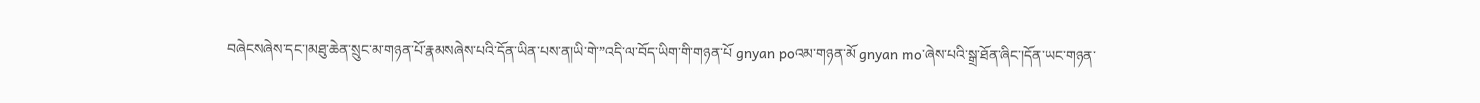བཞེངསཞེས་དང་།མཐུ་ཆེན་སྲུང་མ་གཉན་པོ་རྣམསཞེས་པའི་དོན་ཡིན་པས་ན།ཡི་གེ་”འདི་ལ་བོད་ཡིག་གི་གཉན་པོ gnyan poའམ་གཉན་མོ gnyan mo་ཞེས་པའི་སྒྲ་ཐོན་ཞིང་།དོན་ཡང་གཉན་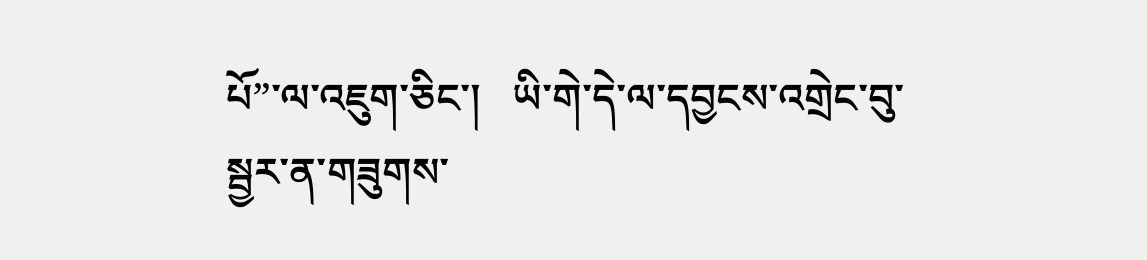པོ”་ལ་འཇུག་ཅིང་།   ཡི་གེ་དེ་ལ་དབྱངས་འགྲེང་བུ་སྦྱར་ན་གཟུགས་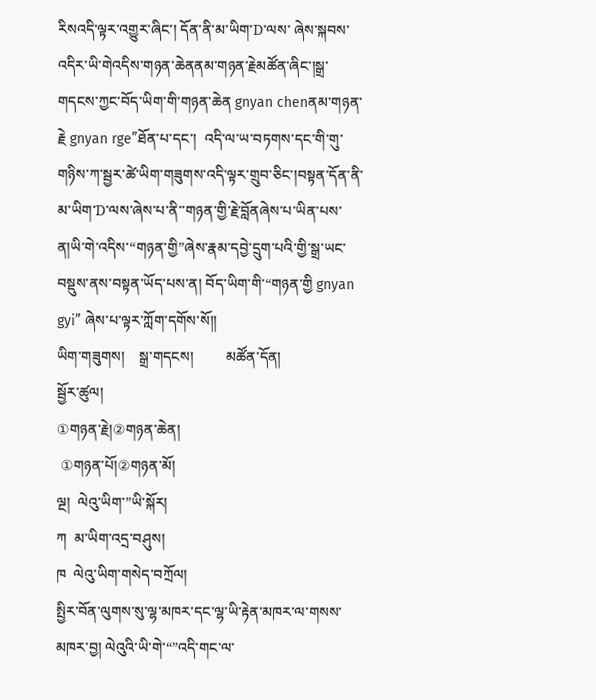རིསའདི་ལྟར་འགྱུར་ཞིང་། དོན་ནི་མ་ཡིག་D་ལས་ ཞེས་སྐབས་འདིར་ཡི་གེའདིས་གཉན་ཆེནནམ་གཉན་རྗེམཚོན་ཞིང་།སྒྲ་གདངས་ཀྱང་བོད་ཡིག་གི་གཉན་ཆེན gnyan chenནམ་གཉན་རྗེ gnyan rge”ཐོན་པ་དང་།  འདི་ལ་ཡ་བཏགས་དང་གི་གུ་གཉིས་ཀ་སྦྱར་ཚེ་ཡིག་གཟུགས་འདི་ལྟར་གྲུབ་ཅིང་།བསྟན་དོན་ནི་མ་ཡིག་D་ལས་ཞེས་པ་ནི་་གཉན་གྱི་རྗེ་བློནཞེས་པ་ཡིན་པས་ན།ཡི་གེ་འདིས་“གཉན་གྱི”ཞེས་རྣམ་དབྱེ་དྲུག་པའི་གྱི་སྒྲ་ཡང་བསྡུས་ནས་བསྟན་ཡོད་པས་ན། བོད་ཡིག་གི་“གཉན་གྱི gnyan gyi” ཞེས་པ་ལྟར་ཀློག་དགོས་སོ།།
ཡིག་གཟུགས།    སྒྲ་གདངས།         མཚོན་དོན།                         སྦྱོར་ཚུལ།
①གཉན་རྗེ།②གཉན་ཆེན།
 ①གཉན་པོ།②གཉན་མོ།
ལྔ།  ལེའུ་ཡིག་”ཡི་སྐོར།
ཀ  མ་ཡིག་འདྲ་བཤུས།
ཁ  ལེའུ་ཡིག་གསེད་བཀྲོལ།
སྤྱིར་བོན་ལུགས་སུ་ལྷ་མཁར་དང་ལྷ་ཡི་རྟེན་མཁར་ལ་གསས་མཁར་བྱ། ལེའུའི་ཡི་གེ་“”འདི་གང་ལ་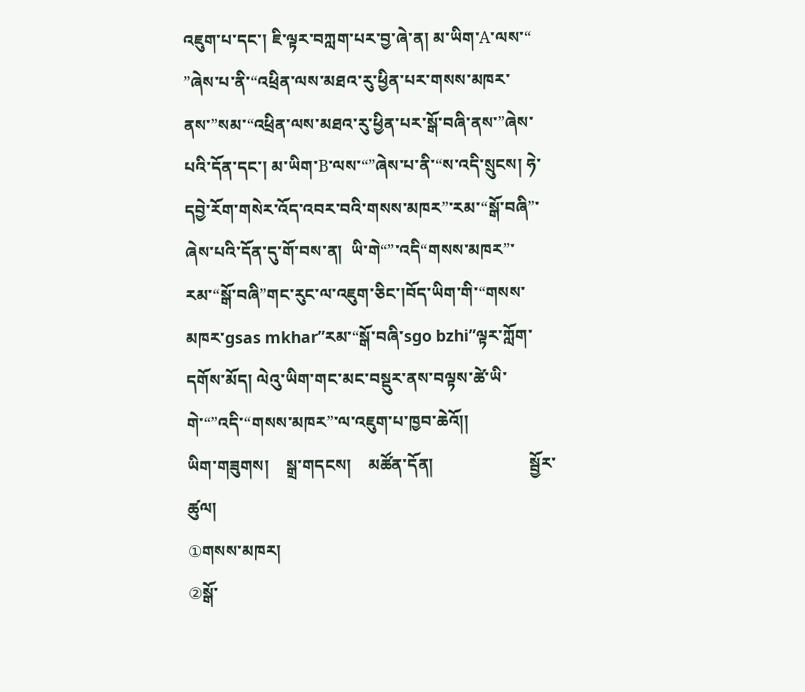འཇུག་པ་དང་། ཇི་ལྟར་བཀླག་པར་བྱ་ཞེ་ན། མ་ཡིག་A་ལས་“  ”ཞེས་པ་ནི་“འཕྲིན་ལས་མཐའ་རུ་ཕྱིན་པར་གསས་མཁར་ནས་”སམ་“འཕྲིན་ལས་མཐའ་རུ་ཕྱིན་པར་སྒོ་བཞི་ནས་”ཞེས་པའི་དོན་དང་། མ་ཡིག་B་ལས་“”ཞེས་པ་ནི་“ས་འདི་སྲུངས། ཧེ་དབྱེ་རོག་གསེར་འོད་འབར་བའི་གསས་མཁར”་རམ་“སྒོ་བཞི”་ཞེས་པའི་དོན་དུ་གོ་བས་ན།  ཡི་གེ“”་འདི“གསས་མཁར”་རམ་“སྒོ་བཞི”གང་རུང་ལ་འཇུག་ཅིང་།བོད་ཡིག་གི་“གསས་མཁར་gsas mkhar”རམ་“སྒོ་བཞི་sgo bzhi”ལྟར་ཀློག་དགོས་མོད། ལེའུ་ཡིག་གང་མང་བསྡུར་ནས་བལྟས་ཚེ་ཡི་གེ་“”འདི་“གསས་མཁར”་ལ་འཇུག་པ་ཁྱབ་ཆེའོ།།
ཡིག་གཟུགས།    སྒྲ་གདངས།    མཚོན་དོན།                       སྦྱོར་ཚུལ།
①གསས་མཁར།
②སྒོ་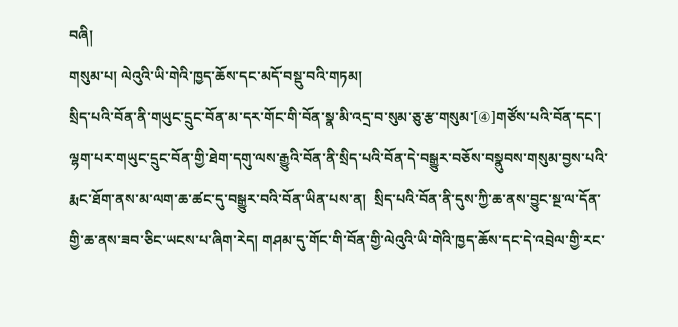བཞི།
གསུམ་པ། ལེའུའི་ཡི་གེའི་ཁྱད་ཆོས་དང་མདོ་བསྡུ་བའི་གཏམ།
སྲིད་པའི་བོན་ནི་གཡུང་དྲུང་བོན་མ་དར་གོང་གི་བོན་སྣ་མི་འདྲ་བ་སུམ་ཅུ་རྩ་གསུམ་[④]གཙོས་པའི་བོན་དང་།  ལྷག་པར་གཡུང་དྲུང་བོན་གྱི་ཐེག་དགུ་ལས་རྒྱུའི་བོན་ནི་སྲིད་པའི་བོན་དེ་བསྒྱུར་བཅོས་བསྣུབས་གསུམ་བྱས་པའི་རྨང་ཐོག་ནས་མ་ལག་ཆ་ཚང་དུ་བསྒྱུར་བའི་བོན་ཡིན་པས་ན།  སྲིད་པའི་བོན་ནི་དུས་ཀྱི་ཆ་ནས་བྱུང་སྔ་ལ་དོན་གྱི་ཆ་ནས་ཟབ་ཅིང་ཡངས་པ་ཞིག་རེད། གཤམ་དུ་གོང་གི་བོན་གྱི་ལེའུའི་ཡི་གེའི་ཁྱད་ཆོས་དང་དེ་འབྲེལ་གྱི་རང་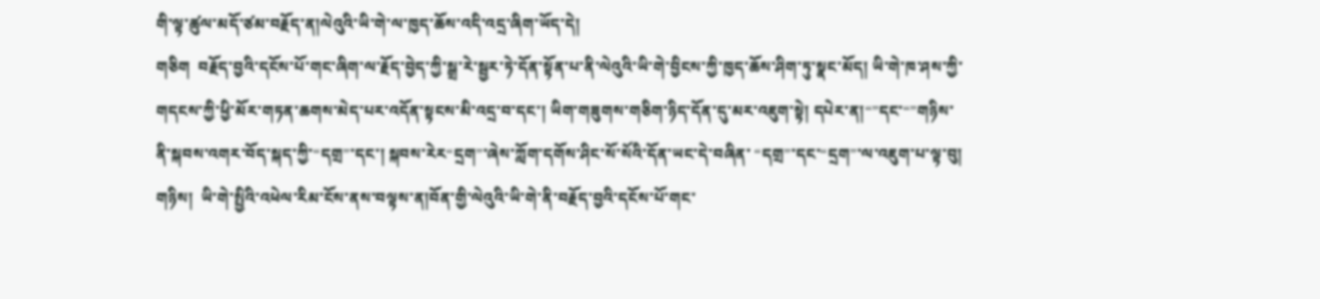གི་ལྟ་ཚུལ་མདོ་ཙམ་བརྗོད་ན།ལེའུའི་ཡི་གེ་ལ་ཁྱད་ཆོས་འདི་འདྲ་ཞིག་ཡོད་དེ།
གཅིག  བརྗོད་བྱའི་དངོས་པོ་གང་ཞིག་ལ་རྗོད་བྱེད་ཀྱི་སྒྲ་རེ་སྦྱར་ཏེ་དོན་སྟོན་པ་ནི་ལེའུའི་ཡི་གེ་བྱིངས་ཀྱི་ཁྱད་ཆོས་ཤིག་ཏུ་སྣང་མོད། ཡི་གེ་ཁ་ཤས་ཀྱི་གདངས་ཀྱི་ཕྱི་མོར་གཏན་ཆགས་མེད་པར་འདོན་སྟངས་མི་འདྲ་བ་དང་། ཡིག་གཟུགས་གཅིག་ཉིད་དོན་དུ་མར་འཇུག་སྟེ། དཔེར་ན།“”དང་“”གཉིས་ནི་སྐབས་འགར་བོད་སྐད་ཀྱི་“དགྲ”་དང་། སྐབས་རེར“དྲག”་ཞེས་ཀློག་དགོས་ཤིང་སོ་སོའི་དོན་ཡང་དེ་བཞིན་ “དགྲ”་དང་“དྲག”་ལ་འཇུག་པ་ལྟ་བུ།
གཉིས།  ཡི་གེ་སྤྱིའི་འཕེལ་རིམ་ངོས་ནས་བལྟས་ན།བོན་གྱི་ལེའུའི་ཡི་གེ་ནི་བརྗོད་བྱའི་དངོས་པོ་གང་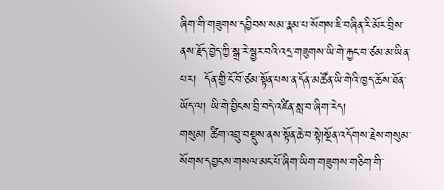ཞིག་གི་གཟུགས་དབྱིབས་སམ་རྣམ་པ་སོགས་ཇི་བཞིན་རི་མོར་བྲིས་ནས་རྗོད་བྱེད་ཀྱི་སྒྲ་རེ་སྦྱར་བའི་འདྲ་གཟུགས་ཡི་གེ་རྐྱང་བ་ཙམ་མ་ཡིན་པར།  དོན་གྱི་ངོ་བོ་ཙམ་སྟོན་པས་ན་དོན་མཚོན་ཡི་གེའི་ཁྱད་ཆོས་ཐོན་ཡོད་ལ། ཡི་གེ་བྱིངས་བྲི་བདེ་འཛིན་སླ་བ་ཞིག་རེད།
གསུམ། ཚིག་འབྲུ་བསྡུས་ནས་སྟོན་ཆེ་བ་སྟེ།སྔོན་འདོགས་རྗེས་གསུམ་སོགས་དབྱངས་གསལ་མང་པོ་ཞིག་ཡིག་གཟུགས་གཅིག་གི་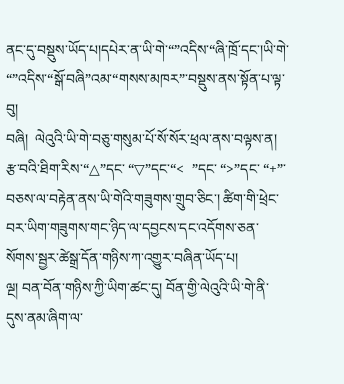ནང་དུ་བསྡུས་ཡོད་པ།དཔེར་ན་ཡི་གེ་“”འདིས་“ཞི་ཁྲོ་དང་།ཡི་གེ་ “”འདིས་“སྒོ་བཞི”འམ་“གསས་མཁར”་བསྡུས་ནས་སྟོན་པ་ལྟ་བུ།
བཞི།  ལེའུའི་ཡི་གེ་བཅུ་གསུམ་པོ་སོ་སོར་ཕྲལ་ནས་བལྟས་ན།  རྩ་བའི་ཐིག་རིས་“△”དང་ “▽”དང་“<  ”དང་ “>”དང་ “+”་བཅས་ལ་བརྟེན་ནས་ཡི་གེའི་གཟུགས་གྲུབ་ཅིང་། ཚིག་གི་ཕྲེང་བར་ཡིག་གཟུགས་གང་ཉིད་ལ་དབྱངས་དང་འདོགས་ཅན་སོགས་སྦྱར་ཚེསྒྲ་དོན་གཉིས་ཀ་འགྱུར་བཞིན་ཡོད་པ།
ལྔ། བན་བོན་གཉིས་ཀྱི་ཡིག་ཚང་དུ། བོན་གྱི་ལེའུའི་ཡི་གེ་ནི་དུས་ནམ་ཞིག་ལ་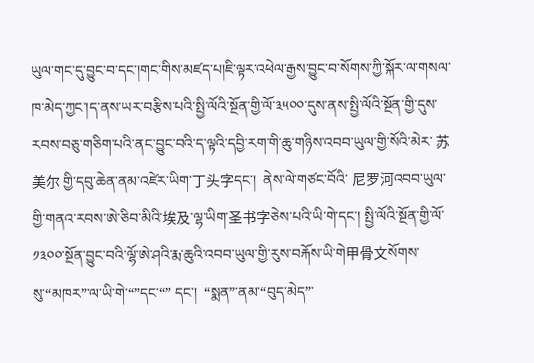ཡུལ་གང་དུ་བྱུང་བ་དང་།གང་གིས་མཛད་པ།ཇི་ལྟར་འཕེལ་རྒྱས་བྱུང་བ་སོགས་ཀྱི་སྐོར་ལ་གསལ་ཁ་མེད་ཀྱང་།ད་ནས་ཡར་བརྩིས་པའི་སྤྱི་ལོའི་སྔོན་གྱི་ལོ་༣༥༠༠་དུས་ནས་སྤྱི་ལོའི་སྔོན་གྱི་དུས་རབས་བཅུ་གཅིག་པའི་ནང་བྱུང་བའི་ད་ལྟའི་དབྱི་རག་གི་ཆུ་གཉིས་འབབ་ཡུལ་གྱི་སོའི་མེར་ 苏美尔 གྱི་དབུ་ཆེན་ནམ་འཛེར་ཡིག་丁头字དང་།  ནེས་ལེ་གཙང་བོའི་ 尼罗河འབབ་ཡུལ་གྱི་གནའ་རབས་ཨེ་ཅིབ་མིའི་埃及་ལྷ་ཡིག་圣书字ཅེས་པའི་ཡི་གེ་དང་། སྤྱི་ལོའི་སྔོན་གྱི་ལོ་༡༣༠༠་སྔོན་བྱུང་བའི་ལྷོ་ཨེ་ཤའི་རྨ་ཆུའི་འབབ་ཡུལ་གྱི་རུས་བརྐོས་ཡི་གེ甲骨文སོགས་སུ་“མཁར”་ལ་ཡི་གེ་“”དང་“” དང་།  “སྨན”་ནམ་“བུད་མེད”་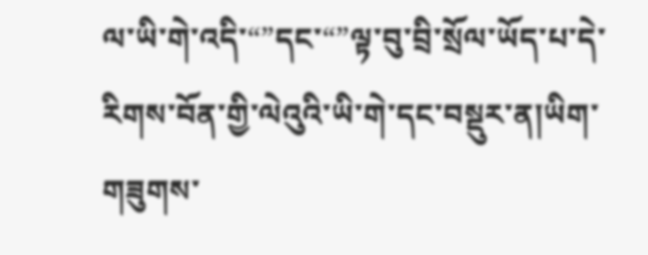ལ་ཡི་གེ་འདི་“”དང་“”ལྟ་བུ་བྲི་སྲོལ་ཡོད་པ་དེ་རིགས་བོན་གྱི་ལེའུའི་ཡི་གེ་དང་བསྡུར་ན།ཡིག་གཟུགས་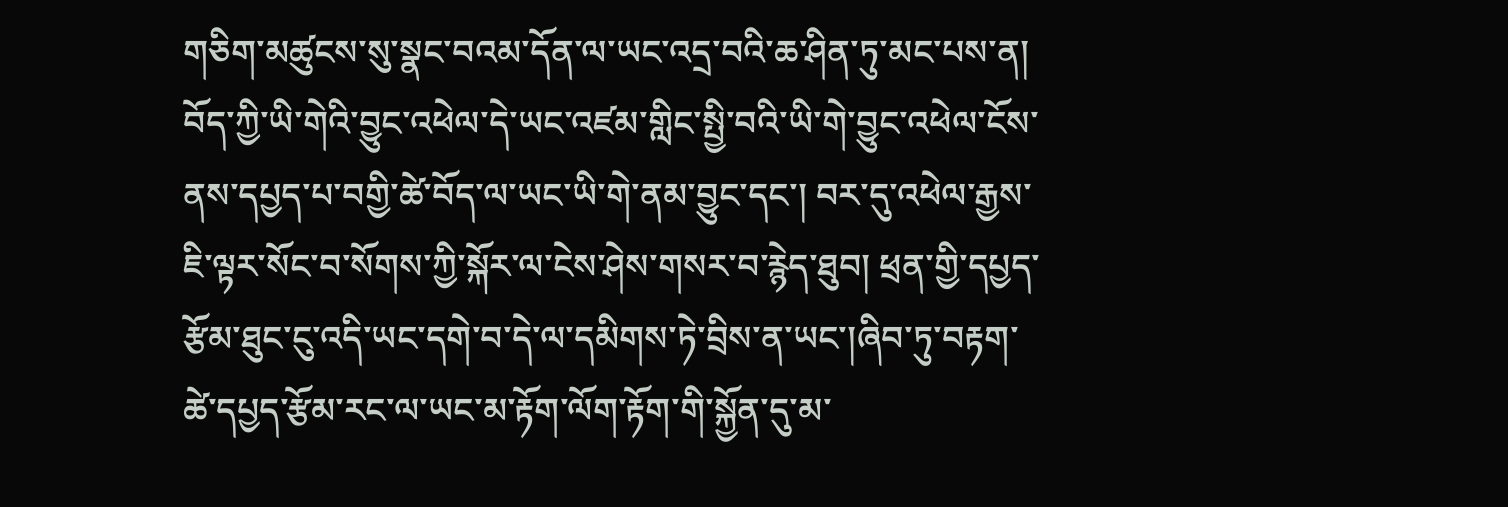གཅིག་མཚུངས་སུ་སྣང་བའམ་དོན་ལ་ཡང་འདྲ་བའི་ཆ་ཤིན་ཏུ་མང་པས་ན། བོད་ཀྱི་ཡི་གེའི་བྱུང་འཕེལ་དེ་ཡང་འཛམ་གླིང་སྤྱི་བའི་ཡི་གེ་བྱུང་འཕེལ་ངོས་ནས་དཔྱད་པ་བགྱི་ཚེ་བོད་ལ་ཡང་ཡི་གེ་ནམ་བྱུང་དང་། བར་དུ་འཕེལ་རྒྱས་ཇི་ལྟར་སོང་བ་སོགས་ཀྱི་སྐོར་ལ་ངེས་ཤེས་གསར་བ་རྙེད་ཐུབ། ཕྲན་གྱི་དཔྱད་རྩོམ་ཐུང་ངུ་འདི་ཡང་དགེ་བ་དེ་ལ་དམིགས་ཏེ་བྲིས་ན་ཡང་།ཞིབ་ཏུ་བརྟག་ཚེ་དཔྱད་རྩོམ་རང་ལ་ཡང་མ་རྟོག་ལོག་རྟོག་གི་སྐྱོན་དུ་མ་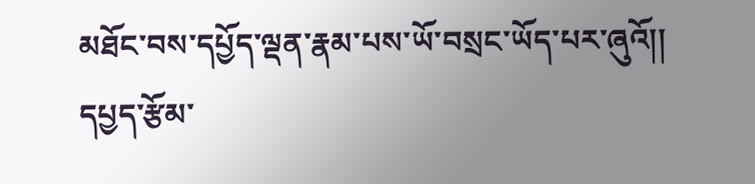མཐོང་བས་དཔྱོད་ལྡན་རྣམ་པས་ཡོ་བསྲང་ཡོད་པར་ཞུའོ།།
དཔྱད་རྩོམ་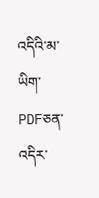འདིའི་མ་ཡིག་PDFཅན་འདིར་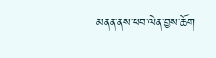མནན་ནས་ཕབ་ལེན་བྱས་ཆོག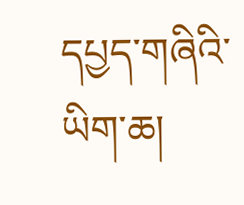དཔྱད་གཞིའི་ཡིག་ཆ།